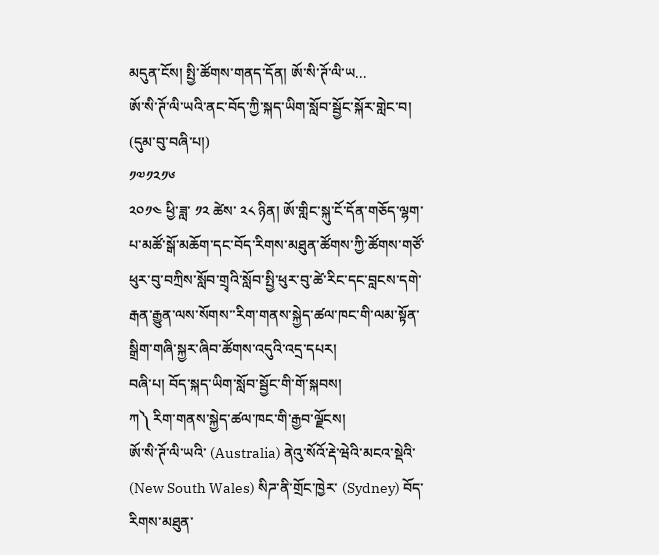མདུན་ངོས། སྤྱི་ཚོགས་གནད་དོན། ཨོ་སི་ཊོ་ལི་ཡ...
ཨོ་སི་ཊོ་ལི་ཡའི་ནང་བོད་ཀྱི་སྐད་ཡིག་སློབ་སྦྱོང་སྐོར་གླེང་བ། (དུམ་བུ་བཞི་པ།)
༡༧༡༢༡༦
༢༠༡༤ ཕྱི་ཟླ་ ༡༢ ཚེས་ ༢༨ ཉིན། ཨོ་གླིང་སྐུ་ངོ་དོན་གཅོད་ལྷག་པ་མཚོ་སྒོ་མཆོག་དང་བོད་རིགས་མཐུན་ཚོགས་ཀྱི་ཚོགས་གཙོ་ཕུར་བུ་བཀྲིས་སློབ་གྲྭའི་སློབ་སྤྱི་ཕུར་བུ་ཚེ་རིང་དང་བླངས་དགེ་རྒན་རྒྱུན་ལས་སོགས་་རིག་གནས་སྐྱེད་ཚལ་ཁང་གི་ལམ་སྟོན་སྒྲིག་གཞི་སྐྱར་ཞིབ་ཚོགས་འདུའི་འདྲ་དཔར།
བཞི་པ། བོད་སྐད་ཡིག་སློབ་སྦྱོང་གི་གོ་སྐབས།
ཀ༽ རིག་གནས་སྐྱེད་ཚལ་ཁང་གི་རྒྱབ་ལྗོངས།
ཨོ་སི་ཊོ་ལི་ཡའི་ (Australia) ནེའུ་སོའོ་རྡེ་ཝེའི་མངའ་སྡེའི་ (New South Wales) སིཌ་ནི་གྲོང་ཁྱེར་ (Sydney) བོད་རིགས་མཐུན་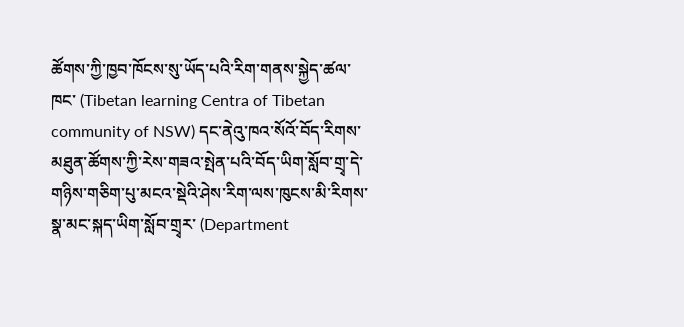ཚོགས་ཀྱི་ཁྱབ་ཁོངས་སུ་ཡོད་པའི་རིག་གནས་སྐྱེད་ཚལ་ཁང་ (Tibetan learning Centra of Tibetan community of NSW) དང་ནེའུ་ཁའ་སོའོ་བོད་རིགས་མཐུན་ཚོགས་ཀྱི་རེས་གཟའ་སྤེན་པའི་བོད་ཡིག་སློབ་གྲྭ་དེ་གཉིས་གཅིག་པུ་མངའ་སྡེའི་ཤེས་རིག་ལས་ཁུངས་མི་རིགས་སྣ་མང་སྐད་ཡིག་སློབ་གྲྭར་ (Department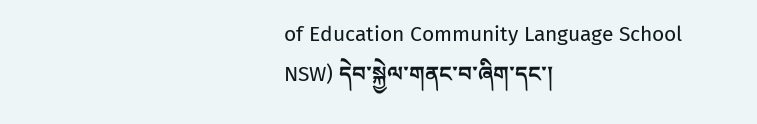of Education Community Language School NSW) དེབ་སྐྱེལ་གནང་བ་ཞིག་དང་།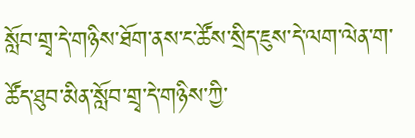སློབ་གྲྭ་དེ་གཉིས་ཐོག་ནས་ང་ཚོས་སྲིད་ཇུས་དེ་ལག་ལེན་ག་ཚོད་ཐུབ་མིན་སློབ་གྲྭ་དེ་གཉིས་ཀྱི་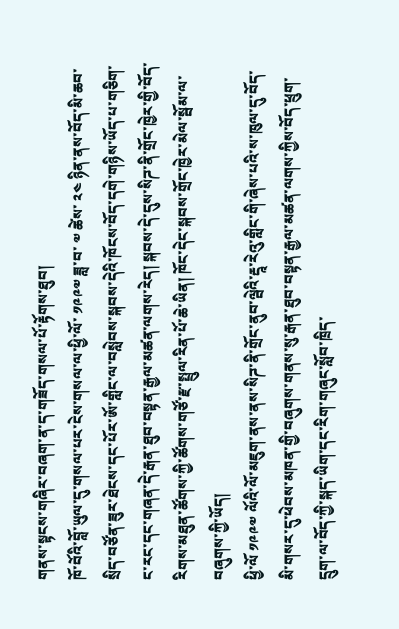གནས་སྟངས་གཞིར་བཞག་ན་ད་གཟོད་གསལ་པོ་རྟོགས་ཐུབ།
ཁོ་བོའི་བློ་ཡུལ་དུ་གསལ་པར་ངེས་གསལ་ལ་ཕྱི་ལོ་ ༡༩༩༧ ཟླ་བ་ ༧ ཚེས་ ༢༤ ཉིན་ནས་བོད་མི་ཆབ་སྲིད་བཙོན་ཟུར་ཐེངས་དང་པོར་ཨོ་གླིང་ལ་བསླེབས་སྐབས་དེའི་ཁོངས་བོད་དགེ་གཉིས་ཡོད་པ་གཅིག་ང་རང་དང་གཞན་དེ་རྒན་ཐུབ་བསྟན་རྒྱལ་མཚན་ལགས་རེད། སྐབས་དེ་དུས་སིཌ་ནི་གྲོང་ཁྱེར་གྱི་བོད་རིགས་མཐུན་ཚོགས་ཀྱི་ཚོགས་གཙོ་རྫ་སྤྲུལ་རིན་པོ་ཆེ་ཡིན། ཁོང་དེང་སྐབས་གྲོང་ཁྱེར་མེལ་སྦོམ་ལ་བཞུགས་ཀྱི་ཡོད།
ཕྱི་ལོ ༡༩༩༧ ལོའི་ལོ་མཇུག་ནས་ནས་སིཌ་ནི་གྲོང་ནུབ་ལྦེའི་རྡཱ་རེའུ་གླིང་གི་ཞེས་པའི་ས་ཁུལ་དུ་བོད་མི་གསར་དུ་ཕེབས་མཁན་གྱི་བཞུགས་གནས་སུ་རྒན་ཐུབ་བསྟན་རྒྱལ་མཚན་ལགས་ཀྱིས་བོད་ཕྲུག་དྲུག་ལ་བོད་ཀྱི་སྐད་ཡིག་དང་རིག་གཞུང་སློབ་ཁྲིད་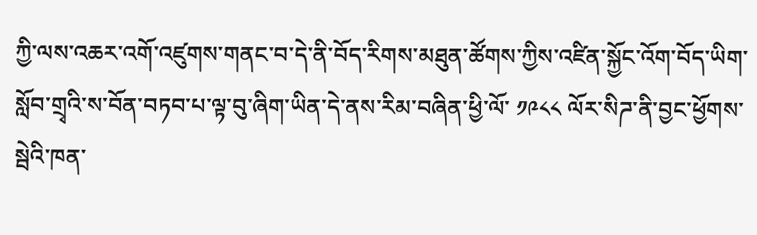ཀྱི་ལས་འཆར་འགོ་འཛུགས་གནང་བ་དེ་ནི་བོད་རིགས་མཐུན་ཚོགས་ཀྱིས་འཛིན་སྐྱོང་འོག་བོད་ཡིག་སློབ་གྲྭའི་ས་བོན་བཏབ་པ་ལྟ་བུ་ཞིག་ཡིན་དེ་ནས་རིམ་བཞིན་ཕྱི་ལོ་ ༡༩༨༨ ལོར་སིཌ་ནི་བྱང་ཕྱོགས་སྦེའི་ཁན་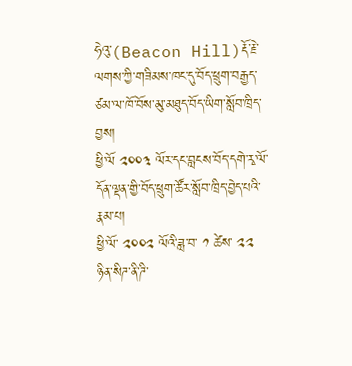ཧེའུ་(Beacon Hill)རྡོ་རྗེ་ལགས་ཀྱི་གཟིམས་ཁང་དུ་བོད་ཕྲུག་བརྒྱད་ཙམ་ལ་ཁོ་བོས་མུ་མཐུད་བོད་ཡིག་སློབ་ཁྲིད་བྱས།
ཕྱི་ལོ ༢༠༠༣ ལོར་དང་བླངས་བོད་དགེ་རྭ་ལོ་དོན་ལྡན་གྱི་བོད་ཕྲུག་ཚོར་སློབ་ཁྲིད་བྱེད་པའི་རྣམ་པ།
ཕྱི་ལོ་ ༢༠༠༢ ལོའི་ཟླ་བ་ ༡ ཚེས་ ༢༢ ཉིན་སིཌ་ནི་ཌི་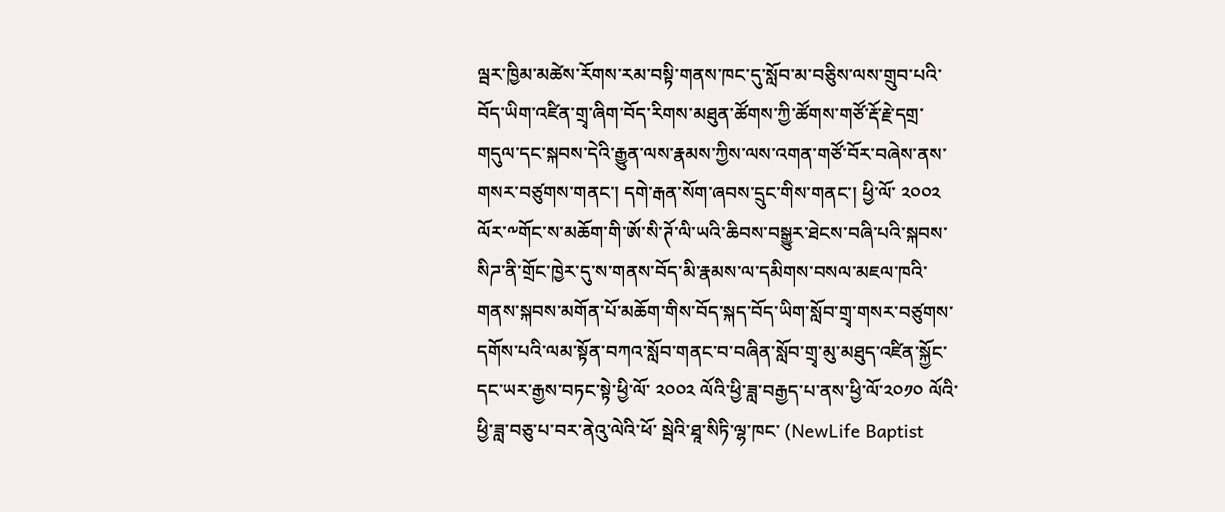ལྦར་ཁྱིམ་མཚེས་རོགས་རམ་བསྟི་གནས་ཁང་དུ་སློབ་མ་བཅིུས་ལས་གྲུབ་པའི་བོད་ཡིག་འཛིན་གྲྭ་ཞིག་བོད་རིགས་མཐུན་ཚོགས་ཀྱི་ཚོགས་གཙོ་རྡོ་རྗེ་དགྲ་གདུལ་དང་སྐབས་དེའི་རྒྱུན་ལས་རྣམས་ཀྱིས་ལས་འགན་གཙོ་བོར་བཞེས་ནས་གསར་བཙུགས་གནང་། དགེ་རྒན་སོག་ཞབས་དྲུང་གིས་གནང་། ཕྱི་ལོ་ ༢༠༠༢ ལོར་༸གོང་ས་མཆོག་གི་ཨོ་སི་ཊོ་ལི་ཡའི་ཆིབས་བསྒྱུར་ཐེངས་བཞི་པའི་སྐབས་སིཌ་ནི་གྲོང་ཁྱེར་དུ་ས་གནས་བོད་མི་རྣམས་ལ་དམིགས་བསལ་མཇལ་ཁའི་གནས་སྐབས་མགོན་པོ་མཆོག་གིས་བོད་སྐད་བོད་ཡིག་སློབ་གྲྭ་གསར་བཙུགས་དགོས་པའི་ལམ་སྟོན་བཀའ་སློབ་གནང་བ་བཞིན་སློབ་གྲྭ་མུ་མཐུད་འཛིན་སྐྱོང་དང་ཡར་རྒྱས་བཏང་སྟེ་ཕྱི་ལོ་ ༢༠༠༢ ལོའི་ཕྱི་ཟླ་བརྒྱད་པ་ནས་ཕྱི་ལོ་༢༠༡༠ ལོའི་ཕྱི་ཟླ་བཅུ་པ་བར་ནེའུ་ལེའི་ཕོ་ སྦེའི་ཐཱ་སིཏི་ལྷ་ཁང་ (NewLife Baptist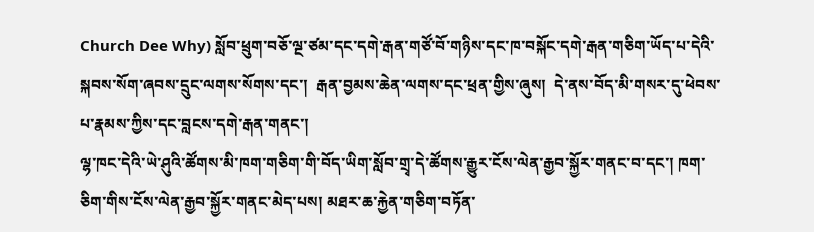Church Dee Why) སློབ་ཕྲུག་བཅོ་ལྔ་ཙམ་དང་དགེ་རྒན་གཙོ་བོ་གཉིས་དང་ཁ་བསྐོང་དགེ་རྒན་གཅིག་ཡོད་པ་དེའི་སྐབས་སོག་ཞབས་དྲུང་ལགས་སོགས་དང་།  རྒན་བྱམས་ཆེན་ལགས་དང་ཕྲན་གྱིས་ཞུས།  དེ་ནས་བོད་མི་གསར་དུ་ཕེབས་པ་རྣམས་ཀྱིས་དང་བླངས་དགེ་རྒན་གནང་།
ལྷ་ཁང་དེའི་ཡེ་ཤུའི་ཚོགས་མི་ཁག་གཅིག་གི་བོད་ཡིག་སློབ་གྲྭ་དེ་ཚོགས་རྒྱུར་ངོས་ལེན་རྒྱབ་སྐྱོར་གནང་བ་དང་། ཁག་ཅིག་གིས་ངོས་ལེན་རྒྱབ་སྐྱོར་གནང་མེད་པས། མཐར་ཆ་རྐྱེན་གཅིག་བཏོན་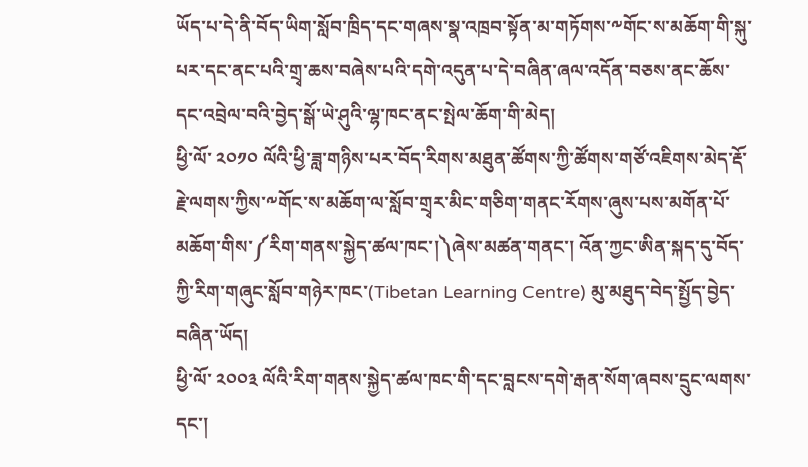ཡོད་པ་དེ་ནི་བོད་ཡིག་སློབ་ཁྲིད་དང་གཞས་སྣ་འཁྲབ་སྟོན་མ་གཏོགས་༸གོང་ས་མཆོག་གི་སྐུ་པར་དང་ནང་པའི་གྲྭ་ཆས་བཞེས་པའི་དགེ་འདུན་པ་དེ་བཞིན་ཞལ་འདོན་བཅས་ནང་ཆོས་དང་འབྲེལ་བའི་བྱེད་སྒོ་ཡེ་ཤུའི་ལྷ་ཁང་ནང་སྤེལ་ཆོག་གི་མེད།
ཕྱི་ལོ་ ༢༠༡༠ ལོའི་ཕྱི་ཟླ་གཉིས་པར་བོད་རིགས་མཐུན་ཚོགས་ཀྱི་ཚོགས་གཙོ་འཇིགས་མེད་རྡོ་རྗེ་ལགས་ཀྱིས་༸གོང་ས་མཆོག་ལ་སློབ་གྲྭར་མིང་གཅིག་གནང་རོགས་ཞུས་པས་མགོན་པོ་མཆོག་གིས་༼རིག་གནས་སྐྱེད་ཚལ་ཁང་།༽ཞེས་མཚན་གནང་། འོན་ཀྱང་ཨིན་སྐད་དུ་བོད་ཀྱི་རིག་གཞུང་སློབ་གཉེར་ཁང་(Tibetan Learning Centre) མུ་མཐུད་བེད་སྤྱོད་བྱེད་བཞིན་ཡོད།
ཕྱི་ལོ་ ༢༠༠༣ ལོའི་རིག་གནས་སྐྱེད་ཚལ་ཁང་གི་དང་བླངས་དགེ་རྒན་སོག་ཞབས་དྲུང་ལགས་དང་།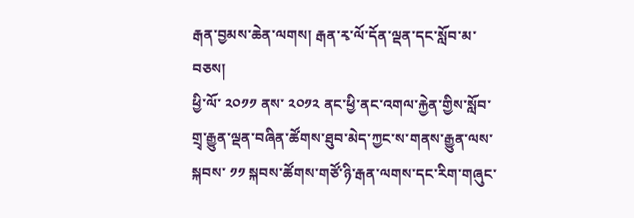རྒན་བྱམས་ཆེན་ལགས། རྒན་རྭ་ལོ་དོན་ལྡན་དང་སློབ་མ་བཅས།
ཕྱི་ལོ་ ༢༠༡༡ ནས་ ༢༠༡༢ ནང་ཕྱི་ནང་འགལ་རྐྱེན་གྱིས་སློབ་གྲྭ་རྒྱུན་ལྡན་བཞིན་ཚོགས་ཐུབ་མེད་ཀྱང་ས་གནས་རྒྱུན་ལས་སྐབས་ ༡༡ སྐབས་ཚོགས་གཙོ་ཉི་རྒན་ལགས་དང་རིག་གཞུང་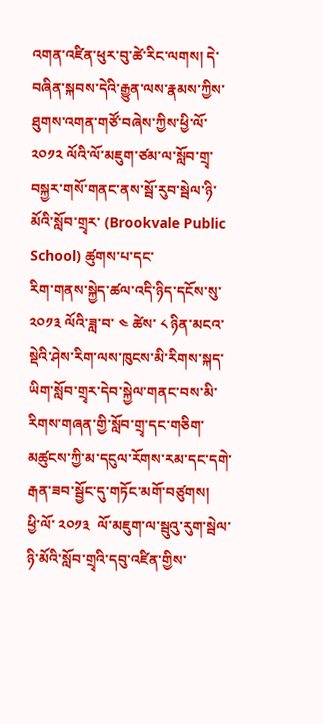འགན་འཛིན་ཕུར་བུ་ཚེ་རིང་ལགས། དེ་བཞིན་སྐབས་དེའི་རྒྱུན་ལས་རྣམས་ཀྱིས་ཐུགས་འགན་གཙོ་བཞེས་ཀྱིས་ཕྱི་ལོ་ ༢༠༡༢ ལོའི་ལོ་མཇུག་ཙམ་ལ་སློབ་གྲྭ་བསྐྱར་གསོ་གནང་ནས་སྦོ་རུབ་སྦེལ་ཉི་མོའི་སློབ་གྲྭར་ (Brookvale Public School) ཚུགས་པ་དང་
རིག་གནས་སྐྱེད་ཚལ་འདི་ཉིད་དངོས་སུ་༢༠༡༣ ལོའི་ཟླ་བ་ ༤ ཚེས་ ༨ ཉིན་མངའ་སྡེའི་ཤེས་རིག་ལས་ཁུངས་མི་རིགས་སྐད་ཡིག་སློབ་གྲྭར་དེབ་སྐྱེལ་གནང་བས་མི་རིགས་གཞན་གྱི་སློབ་གྲྭ་དང་གཅིག་མཚུངས་ཀྱི་མ་དངུལ་རོགས་རམ་དང་དགེ་རྒན་ཟབ་སྦྱོང་དུ་གཏོང་མགོ་བཙུགས།
ཕྱི་ལོ་ ༢༠༡༣  ལོ་མཇུག་ལ་སྦུའུ་རུག་སྦེལ་ཉི་མོའི་སློབ་གྲྭའི་དབུ་འཛིན་གྱིས་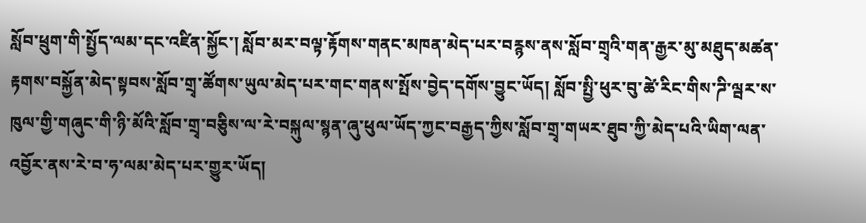སློབ་ཕྲུག་གི་སྤྱོད་ལམ་དང་འཛིན་སྐྱོང་། སློབ་མར་བལྟ་རྟོགས་གནང་མཁན་མེད་པར་བརྙས་ནས་སློབ་གྲྭའི་གན་རྒྱར་མུ་མཐུད་མཚན་རྟགས་བསྐྱོན་མེད་སྟབས་སློབ་གྲྭ་ཚོགས་ཡུལ་མེད་པར་གང་གནས་སྤོས་བྱེད་དགོས་བྱུང་ཡོད། སློབ་སྤྱི་ཕུར་བུ་ཚེ་རིང་གིས་ཌི་ལྦར་ས་ཁུལ་གྱི་གཞུང་གི་ཉི་མོའི་སློབ་གྲྭ་བཅིུས་ལ་རེ་བསྐུལ་སྙན་ཞུ་ཕུལ་ཡོད་ཀྱང་བརྒྱད་ཀྱིས་སློབ་གྲྭ་གཡར་ཐུབ་ཀྱི་མེད་པའི་ཡིག་ལན་འབྱོར་ནས་རེ་བ་ཧ་ལམ་མེད་པར་གྱུར་ཡོད།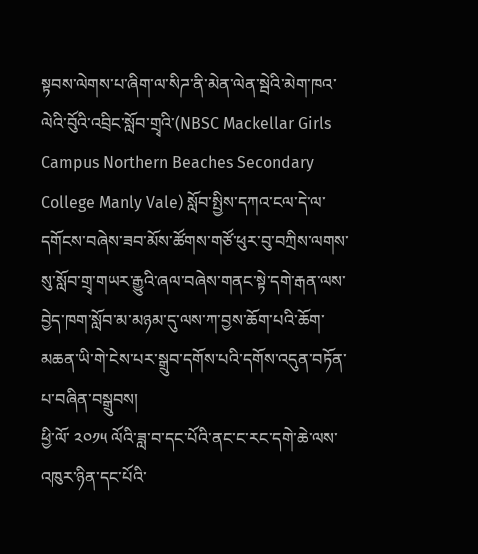སྟབས་ལེགས་པ་ཞིག་ལ་སིཌ་ནི་མེན་ལེན་སྦེའི་མེག་ཁའ་ལེའི་བོུའི་འབྲིང་སློབ་གྲྭའི་(NBSC Mackellar Girls Campus Northern Beaches Secondary College Manly Vale) སློབ་སྤྱིས་དཀའ་ངལ་དེ་ལ་དགོངས་བཞེས་ཟབ་མོས་ཚོགས་གཙོ་ཕུར་བུ་བཀྲིས་ལགས་སུ་སློབ་གྲྭ་གཡར་རྒྱུའི་ཞལ་བཞེས་གནང་སྟེ་དགེ་རྒན་ལས་བྱེད་ཁག་སློབ་མ་མཉམ་དུ་ལས་ཀ་བྱས་ཆོག་པའི་ཆོག་མཆན་ཡི་གེ་ངེས་པར་སྒྲུབ་དགོས་པའི་དགོས་འདུན་བཏོན་པ་བཞིན་བསྒྲུབས།
ཕྱི་ལོ་ ༢༠༡༥ ལོའི་ཟླ་བ་དང་པོའི་ནང་ང་རང་དགེ་ཆེ་ལས་འཁུར་ཉིན་དང་པོའི་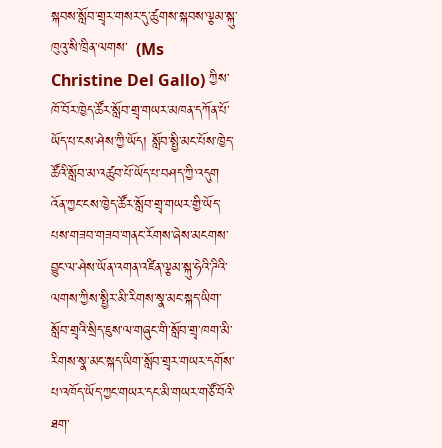སྐབས་སློབ་གྲྭར་གསར་དུ་ཚུགས་སྐབས་ལྕམ་སྐུ་ཁུའུ་སི་ཁྲིན་ལགས་  (Ms Christine Del Gallo) ཀྱིས་ཁོ་བོར་ཁྱེད་ཚོར་སློབ་གྲྭ་གཡར་མཁན་དཀོན་པོ་ཡོད་པ་ངས་ཤེས་ཀྱི་ཡོད། སློབ་སྤྱི་མང་པོས་ཁྱེད་ཚོའི་སློབ་མ་འཚུབ་པོ་ཡོད་པ་བཤད་ཀྱི་འདུག  འོན་ཀྱང་ངས་ཁྱེད་ཚོར་སློབ་གྲྭ་གཡར་གྱི་ཡོད་པས་གཟབ་གཟབ་གནང་རོགས་ཞེས་མངགས་བྱུང་ལ་ཤེས་ཡོན་འགན་འཛིན་ལྕམ་སྐུ་ཧེའི་ཌིའི་ལགས་ཀྱིས་སྤྱིར་མི་རིགས་སྣ་མང་སྐད་ཡིག་སློབ་གྲྭའི་སྲིད་ཇུས་ལ་གཞུང་གི་སློབ་གྲྭ་ཁག་མི་རིགས་སྣ་མང་སྐད་ཡིག་སློབ་གྲྭར་གཡར་དགོས་པ་འཁོད་ཡོད་ཀྱང་གཡར་དང་མི་གཡར་གཙོ་བོའི་ཐག་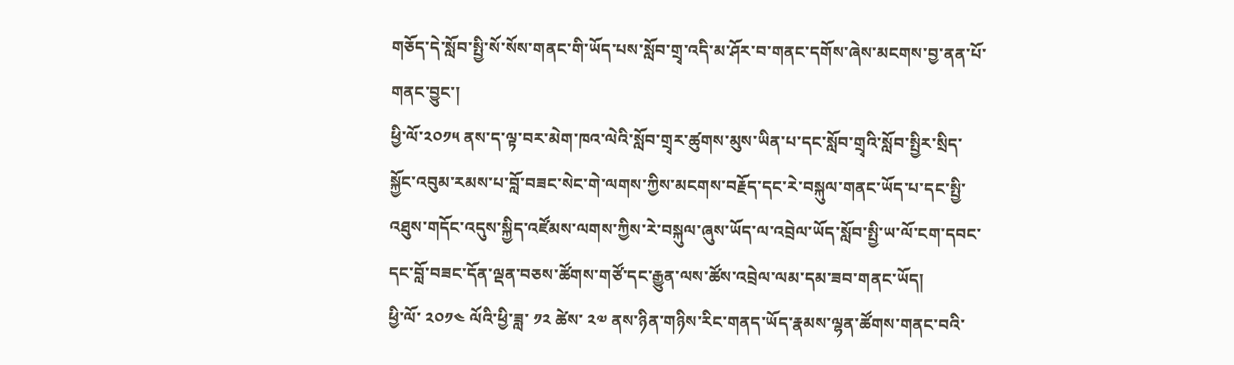གཅོད་དེ་སློབ་སྤྱི་སོ་སོས་གནང་གི་ཡོད་པས་སློབ་གྲྭ་འདི་མ་ཤོར་བ་གནང་དགོས་ཞེས་མངགས་བྱ་ནན་པོ་གནང་བྱུང་།
ཕྱི་ལོ་༢༠༡༥ ནས་ད་ལྟ་བར་མེག་ཁའ་ལེའི་སློབ་གྲྭར་ཚུགས་མུས་ཡིན་པ་དང་སློབ་གྲྭའི་སློབ་སྤྱིར་སྲིད་སྐྱོང་འབུམ་རམས་པ་བློ་བཟང་སེང་གེ་ལགས་ཀྱིས་མངགས་བརྗོད་དང་རེ་བསྐུལ་གནང་ཡོད་པ་དང་སྤྱི་འཐུས་གདོང་འདུས་སྐྱིད་འཛོམས་ལགས་ཀྱིས་རེ་བསྐུལ་ཞུས་ཡོད་ལ་འབྲེལ་ཡོད་སློབ་སྤྱི་ཡ་ལོ་ངག་དབང་དང་བློ་བཟང་དོན་ལྡན་བཅས་ཚོགས་གཙོ་དང་རྒྱུན་ལས་ཚོས་འབྲེལ་ལམ་དམ་ཟབ་གནང་ཡོད།
ཕྱི་ལོ་ ༢༠༡༤ ལོའི་ཕྱི་ཟླ་ ༡༢ ཚེས་ ༢༧ ནས་ཉིན་གཉིས་རིང་གནད་ཡོད་རྣམས་ལྷན་ཚོགས་གནང་བའི་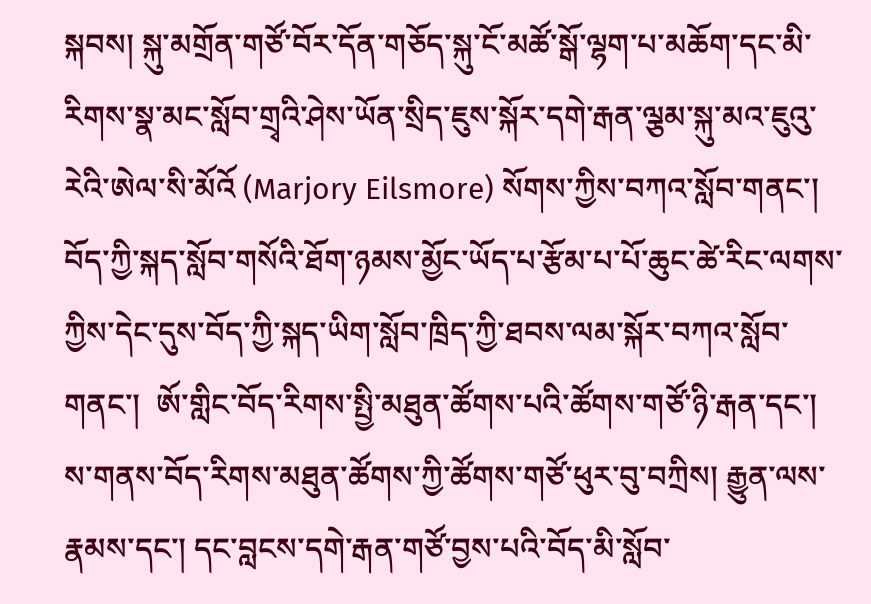སྐབས། སྐུ་མགྲོན་གཙོ་བོར་དོན་གཅོད་སྐུ་ངོ་མཚོ་སྒོ་ལྷག་པ་མཆོག་དང་མི་རིགས་སྣ་མང་སློབ་གྲྭའི་ཤེས་ཡོན་སྲིད་ཇུས་སྐོར་དགེ་རྒན་ལྕམ་སྐུ་མའ་ཇུའུ་རེའི་ཨེལ་སི་མོའོ (Marjory Eilsmore) སོགས་ཀྱིས་བཀའ་སློབ་གནང་།  བོད་ཀྱི་སྐད་སློབ་གསོའི་ཐོག་ཉམས་མྱོང་ཡོད་པ་རྩོམ་པ་པོ་ཆུང་ཚེ་རིང་ལགས་ཀྱིས་དེང་དུས་བོད་ཀྱི་སྐད་ཡིག་སློབ་ཁྲིད་ཀྱི་ཐབས་ལམ་སྐོར་བཀའ་སློབ་གནང་།  ཨོ་གླིང་བོད་རིགས་སྤྱི་མཐུན་ཚོགས་པའི་ཚོགས་གཙོ་ཉི་རྒན་དང་།  ས་གནས་བོད་རིགས་མཐུན་ཚོགས་ཀྱི་ཚོགས་གཙོ་ཕུར་བུ་བཀྲིས། རྒྱུན་ལས་རྣམས་དང་། དང་བླངས་དགེ་རྒན་གཙོ་བྱས་པའི་བོད་མི་སློབ་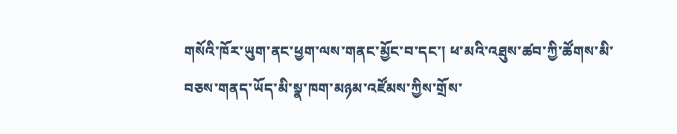གསོའི་ཁོར་ཡུག་ནང་ཕྱག་ལས་གནང་མྱོང་བ་དང་། ཕ་མའི་འཐུས་ཚབ་ཀྱི་ཚོགས་མི་བཅས་གནད་ཡོད་མི་སྣ་ཁག་མཉམ་འཛོམས་ཀྱིས་གྲོས་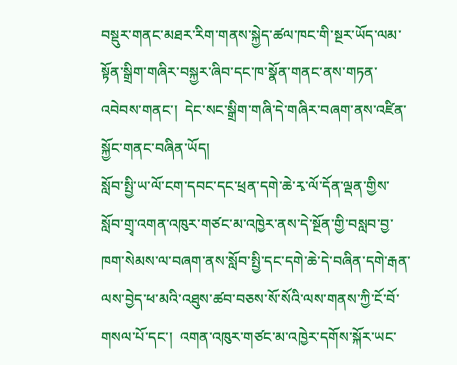བསྡུར་གནང་མཐར་རིག་གནས་སྐྱེད་ཚལ་ཁང་གི་སྔར་ཡོད་ལམ་སྟོན་སྒྲིག་གཞིར་བསྐྱར་ཞིབ་དང་ཁ་སྣོན་གནང་ནས་གཏན་འབེབས་གནང་།  དེང་སང་སྒྲིག་གཞི་དེ་གཞིར་བཞག་ནས་འཛིན་སྐྱོང་གནང་བཞིན་ཡོད།
སློབ་སྤྱི་ཡ་ལོ་ངག་དབང་དང་ཕྲན་དགེ་ཆེ་རྭ་ལོ་དོན་ལྡན་གྱིས་སློབ་གྲྭ་འགན་འཁུར་གཙང་མ་འཁྱེར་ནས་དེ་སྔོན་གྱི་བསླབ་བྱ་ཁག་སེམས་ལ་བཞག་ནས་སློབ་སྤྱི་དང་དགེ་ཆེ་དེ་བཞིན་དགེ་རྒན་ལས་བྱེད་ཕ་མའི་འཐུས་ཚབ་བཅས་སོ་སོའི་ལས་གནས་ཀྱི་ངོ་བོ་གསལ་པོ་དང་།  འགན་འཁུར་གཙང་མ་འཁྱེར་དགོས་སྐོར་ཡང་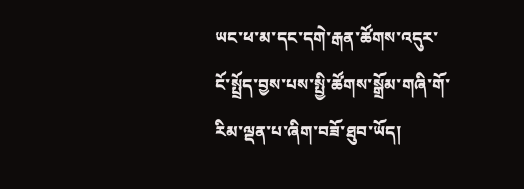ཡང་ཕ་མ་དང་དགེ་རྒན་ཚོགས་འདུར་ངོ་སྤྲོད་བྱས་པས་སྤྱི་ཚོགས་སྒྲོམ་གཞི་གོ་རིམ་ལྡན་པ་ཞིག་བཟོ་ཐུབ་ཡོད།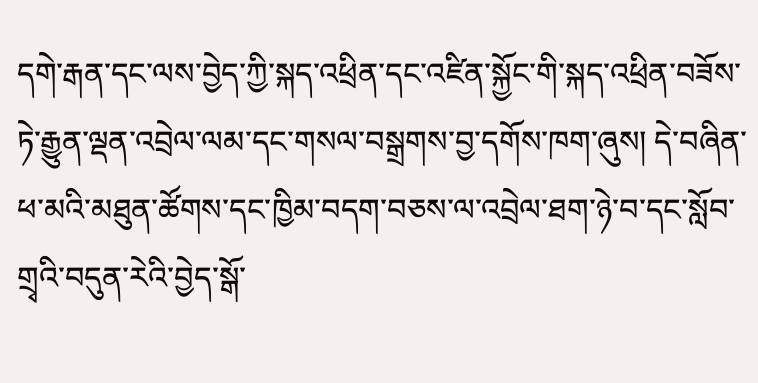དགེ་རྒན་དང་ལས་བྱེད་ཀྱི་སྐད་འཕྲིན་དང་འཛིན་སྐྱོང་གི་སྐད་འཕྲིན་བཟོས་ཏེ་རྒྱུན་ལྡན་འབྲེལ་ལམ་དང་གསལ་བསྒྲགས་བྱ་དགོས་ཁག་ཞུས། དེ་བཞིན་ཕ་མའི་མཐུན་ཚོགས་དང་ཁྱིམ་བདག་བཅས་ལ་འབྲེལ་ཐག་ཉེ་བ་དང་སློབ་གྲྭའི་བདུན་རེའི་བྱེད་སྒོ་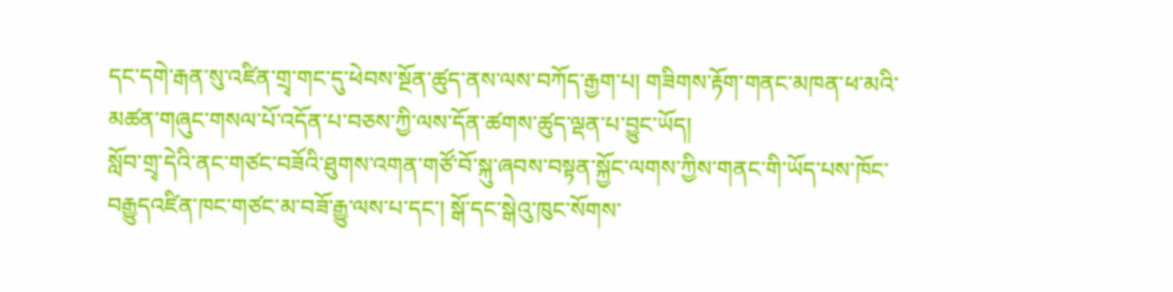དང་དགེ་རྒན་སུ་འཛིན་གྲྭ་གང་དུ་ཕེབས་སྔོན་ཚུད་ནས་ལས་བཀོད་རྒྱག་པ། གཟིགས་རྟོག་གནང་མཁན་ཕ་མའི་མཚན་གཞུང་གསལ་པོ་འདོན་པ་བཅས་ཀྱི་ལས་དོན་ཚགས་ཚུད་ལྡན་པ་བྱུང་ཡོད།
སློབ་གྲྭ་དེའི་ནང་གཙང་བཟོའི་ཐུགས་འགན་གཙོ་བོ་སྐུ་ཞབས་བསྟན་སྐྱོང་ལགས་ཀྱིས་གནང་གི་ཡོད་པས་ཁོང་བརྒྱུདའཛིན་ཁང་གཙང་མ་བཟོ་རྒྱུ་ལས་པ་དང་། སྒོ་དང་སྒེའུ་ཁུང་སོགས་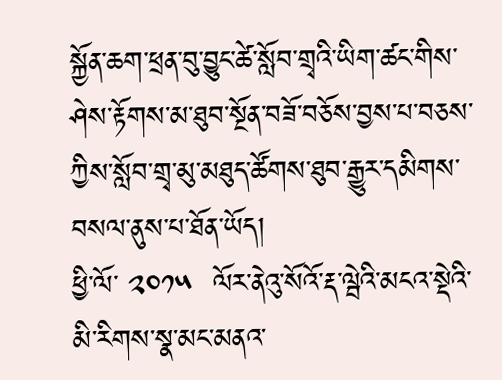སྐྱོན་ཆག་ཕྲན་བུ་བྱུང་ཚེ་སློབ་གྲྭའི་ཡིག་ཚང་གིས་ཤེས་རྟོགས་མ་ཐུབ་སྔོན་བཟོ་བཅོས་བྱས་པ་བཅས་ཀྱིས་སློབ་གྲྭ་མུ་མཐུད་ཚོགས་ཐུབ་རྒྱུར་དམིགས་བསལ་ནུས་པ་ཐོན་ཡོད།
ཕྱི་ལོ་ ༢༠༡༥  ལོར་ནེའུ་སོའོ་རྡ་ལྦེའི་མངའ་སྡེའི་མི་རིགས་སྣ་མང་མནའ་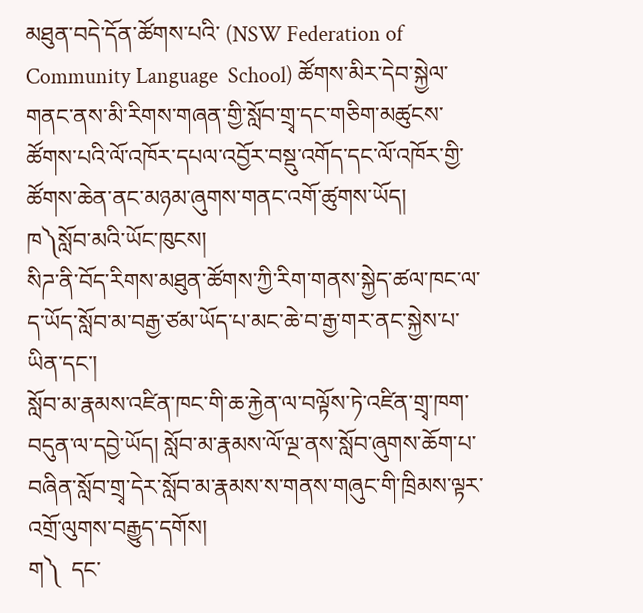མཐུན་བདེ་དོན་ཚོགས་པའི་ (NSW Federation of Community Language  School) ཚོགས་མིར་དེབ་སྐྱེལ་གནང་ནས་མི་རིགས་གཞན་གྱི་སློབ་གྲྭ་དང་གཅིག་མཚུངས་ཚོགས་པའི་ལོ་འཁོར་དཔལ་འབྱོར་བསྡུ་འགོད་དང་ལོ་འཁོར་གྱི་ཚོགས་ཆེན་ནང་མཉམ་ཞུགས་གནང་འགོ་ཚུགས་ཡོད།
ཁ༽སློབ་མའི་ཡོང་ཁུངས།
སིཌ་ནི་བོད་རིགས་མཐུན་ཚོགས་ཀྱི་རིག་གནས་སྐྱེད་ཚལ་ཁང་ལ་ད་ཡོད་སློབ་མ་བརྒྱ་ཙམ་ཡོད་པ་མང་ཆེ་བ་རྒྱ་གར་ནང་སྐྱེས་པ་ཡིན་དང་།
སློབ་མ་རྣམས་འཛིན་ཁང་གི་ཆ་རྐྱེན་ལ་བལྟོས་ཏེ་འཛིན་གྲྭ་ཁག་བདུན་ལ་དབྱེ་ཡོད། སློབ་མ་རྣམས་ལོ་ལྔ་ནས་སློབ་ཞུགས་ཆོག་པ་བཞིན་སློབ་གྲྭ་དེར་སློབ་མ་རྣམས་ས་གནས་གཞུང་གི་ཁྲིམས་ལྟར་འགྲོ་ལུགས་བརྒྱུད་དགོས།
ག༽  དང་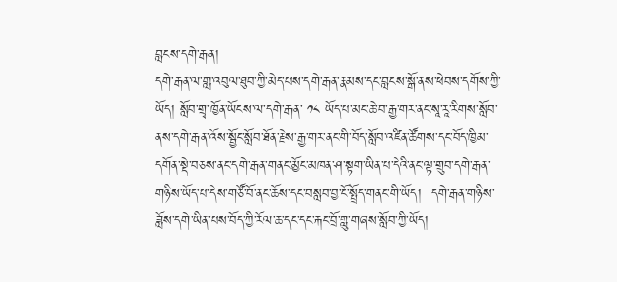བླངས་དགེ་རྒན།
དགེ་རྒན་ལ་གླ་འབུལ་ཐུབ་ཀྱི་མེད་པས་དགེ་རྒན་རྣམས་དང་བླངས་སྒོ་ནས་ཕེབས་དགོས་ཀྱི་ཡོད། སློབ་གྲྭ་ཁྱོན་ཡོངས་ལ་དགེ་རྒན་ ༡༨ ཡོད་པ་མང་ཆེ་བ་རྒྱ་གར་ནང་སཱ་རཱ་རིགས་སློབ་ནས་དགེ་རྒན་འོས་སྦྱོང་སློབ་ཐོན་རྗེས་རྒྱ་གར་ནང་གི་བོད་སློབ་འཛིན་ཚོགས་དང་བོད་ཁྱིམ་དགོན་སྡེ་བཅས་ནང་དགེ་རྒན་གནང་མྱོང་མཁན་ཤ་སྟག་ཡིན་པ་དེའི་ནང་ལྟ་གྲུབ་དགེ་རྒན་གཉིས་ཡོད་པ་དེས་གཙོ་བོ་ནང་ཆོས་དང་བསླབ་བྱ་ངོ་སྤྲོད་གནང་གི་ཡོད།  དགེ་རྒན་གཉིས་ཟློས་དགེ་ཡིན་པས་བོད་ཀྱི་རོལ་ཆ་དང་དང་རྐང་བྲོ་གླུ་གཞས་སློབ་ཀྱི་ཡོད།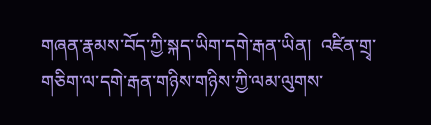གཞན་རྣམས་བོད་ཀྱི་སྐད་ཡིག་དགེ་རྒན་ཡིན།  འཛིན་གྲྭ་གཅིག་ལ་དགེ་རྒན་གཉིས་གཉིས་ཀྱི་ལམ་ལུགས་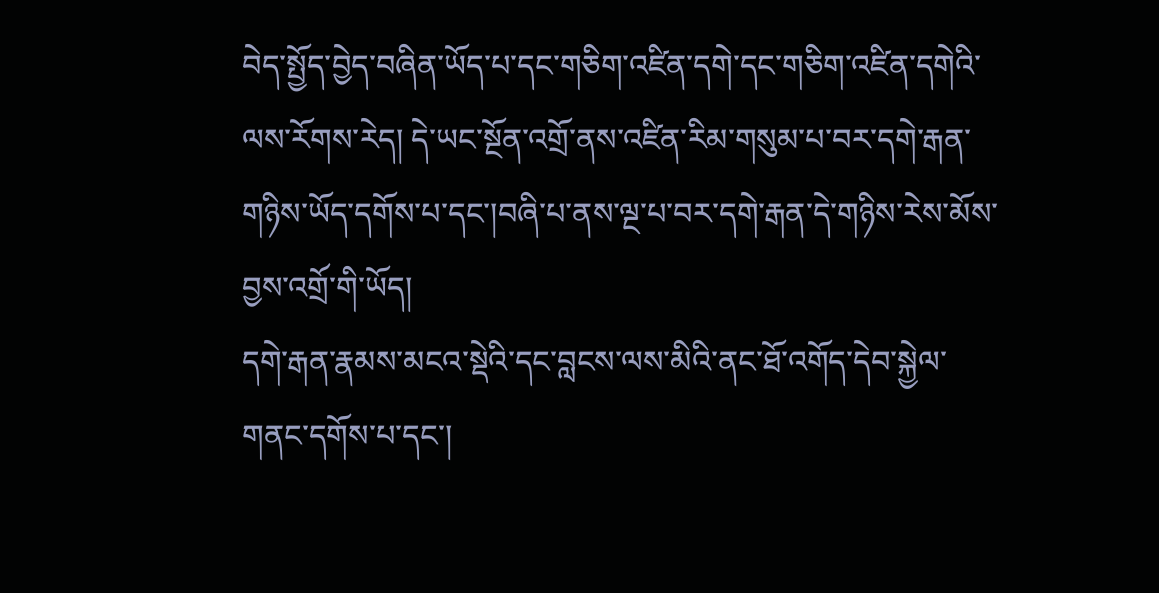བེད་སྤྱོད་བྱེད་བཞིན་ཡོད་པ་དང་གཅིག་འཛིན་དགེ་དང་གཅིག་འཛིན་དགེའི་ལས་རོགས་རེད། དེ་ཡང་སྔོན་འགྲོ་ནས་འཛིན་རིམ་གསུམ་པ་བར་དགེ་རྒན་གཉིས་ཡོད་དགོས་པ་དང་།བཞི་པ་ནས་ལྔ་པ་བར་དགེ་རྒན་དེ་གཉིས་རེས་མོས་བྱས་འགྲོ་གི་ཡོད།
དགེ་རྒན་རྣམས་མངའ་སྡེའི་དང་བླངས་ལས་མིའི་ནང་ཐོ་འགོད་དེབ་སྐྱེལ་གནང་དགོས་པ་དང་།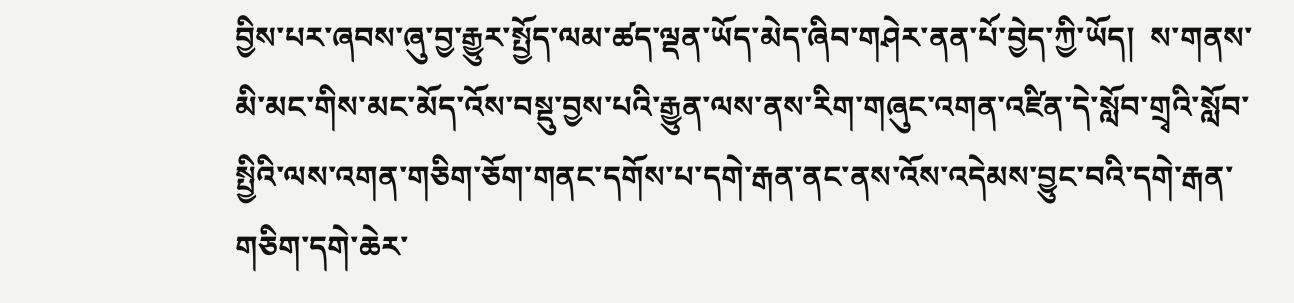བྱིས་པར་ཞབས་ཞུ་བྱ་རྒྱུར་སྤྱོད་ལམ་ཚད་ལྡན་ཡོད་མེད་ཞིབ་གཤེར་ནན་པོ་བྱེད་ཀྱི་ཡོད།  ས་གནས་མི་མང་གིས་མང་མོད་འོས་བསྡུ་བྱས་པའི་རྒྱུན་ལས་ནས་རིག་གཞུང་འགན་འཛིན་དེ་སློབ་གྲྭའི་སློབ་སྤྱིའི་ལས་འགན་གཅིག་ཅོག་གནང་དགོས་པ་དགེ་རྒན་ནང་ནས་འོས་འདེམས་བྱུང་བའི་དགེ་རྒན་གཅིག་དགེ་ཆེར་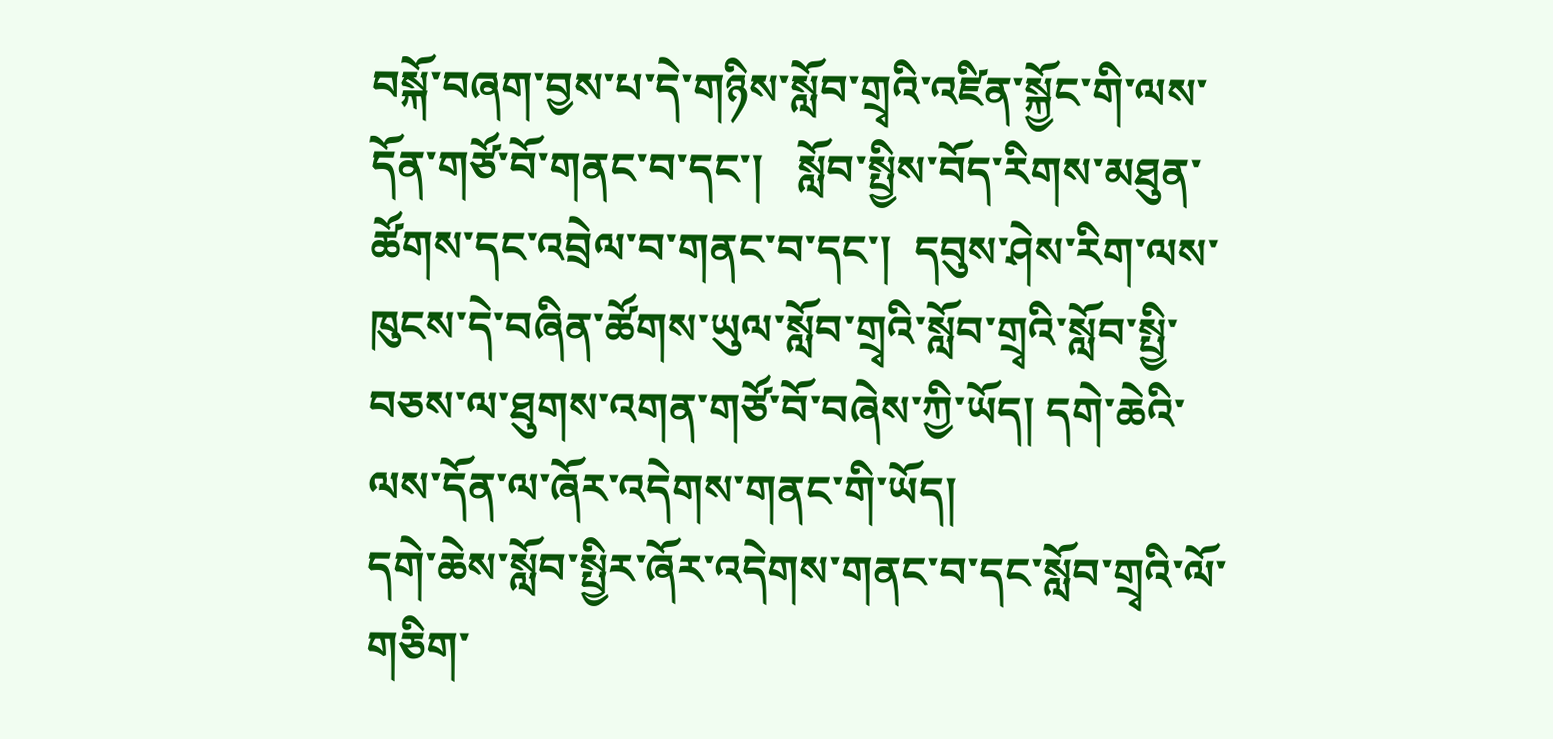བསྐོ་བཞག་བྱས་པ་དེ་གཉིས་སློབ་གྲྭའི་འཛིན་སྐྱོང་གི་ལས་དོན་གཙོ་བོ་གནང་བ་དང་།   སློབ་སྤྱིས་བོད་རིགས་མཐུན་ཚོགས་དང་འབྲེལ་བ་གནང་བ་དང་།  དབུས་ཤེས་རིག་ལས་ཁུངས་དེ་བཞིན་ཚོགས་ཡུལ་སློབ་གྲྭའི་སློབ་གྲྭའི་སློབ་སྤྱི་བཅས་ལ་ཐུགས་འགན་གཙོ་བོ་བཞེས་ཀྱི་ཡོད། དགེ་ཆེའི་ལས་དོན་ལ་ཞོར་འདེགས་གནང་གི་ཡོད།
དགེ་ཆེས་སློབ་སྤྱིར་ཞོར་འདེགས་གནང་བ་དང་སློབ་གྲྭའི་ལོ་གཅིག་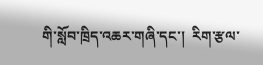གི་སློབ་ཁྲིད་འཆར་གཞི་དང་།  རིག་རྩལ་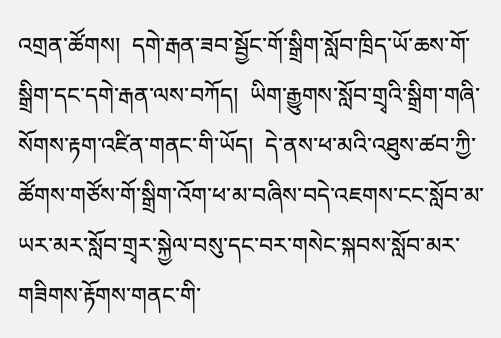འགྲན་ཚོགས།  དགེ་རྒན་ཟབ་སྦྱོང་གོ་སྒྲིག་སློབ་ཁྲིད་ཡོ་ཆས་གོ་སྒྲིག་དང་དགེ་རྒན་ལས་བཀོད།  ཡིག་རྒྱུགས་སློབ་གྲྭའི་སྒྲིག་གཞི་སོགས་རྟག་འཛིན་གནང་གི་ཡོད།  དེ་ནས་ཕ་མའི་འཐུས་ཚབ་ཀྱི་ཚོགས་གཙོས་གོ་སྒྲིག་འོག་ཕ་མ་བཞིས་བདེ་འཇགས་ངང་སློབ་མ་ཡར་མར་སློབ་གྲྭར་སྐྱེལ་བསུ་དང་བར་གསེང་སྐབས་སློབ་མར་གཟིགས་རྟོགས་གནང་གི་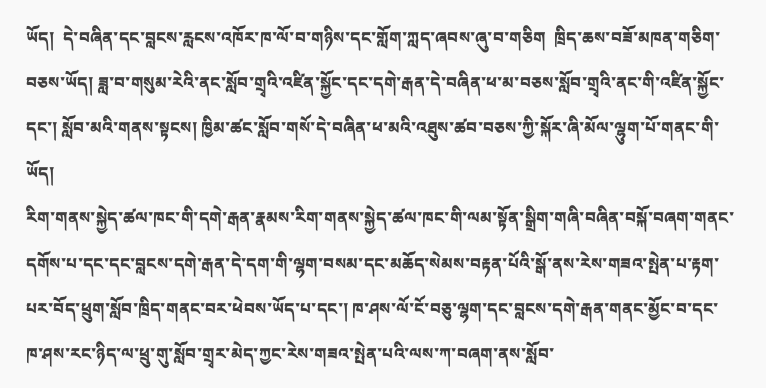ཡོད།  དེ་བཞིན་དང་བླངས་རླངས་འཁོར་ཁ་ལོ་བ་གཉིས་དང་གློག་ཀླད་ཞབས་ཞུ་བ་གཅིག  ཁྲིད་ཆས་བཟོ་མཁན་གཅིག་བཅས་ཡོད། ཟླ་བ་གསུམ་རེའི་ནང་སློབ་གྲྭའི་འཛིན་སྐྱོང་དང་དགེ་རྒན་དེ་བཞིན་ཕ་མ་བཅས་སློབ་གྲྭའི་ནང་གི་འཛིན་སྐྱོང་དང་། སློབ་མའི་གནས་སྟངས། ཁྱིམ་ཚང་སློབ་གསོ་དེ་བཞིན་ཕ་མའི་འཐུས་ཚབ་བཅས་ཀྱི་སྐོར་ཞི་མོལ་ལྷུག་པོ་གནང་གི་ཡོད།
རིག་གནས་སྐྱེད་ཚལ་ཁང་གི་དགེ་རྒན་རྣམས་རིག་གནས་སྐྱེད་ཚལ་ཁང་གི་ལམ་སྟོན་སྒྲིག་གཞི་བཞིན་བསྐོ་བཞག་གནང་དགོས་པ་དང་དང་བླངས་དགེ་རྒན་དེ་དག་གི་ལྷག་བསམ་དང་མཆོད་སེམས་བརྟན་པོའི་སྒོ་ནས་རེས་གཟའ་སྤེན་པ་རྟག་པར་བོད་ཕྲུག་སློབ་ཁྲིད་གནང་བར་ཕེབས་ཡོད་པ་དང་། ཁ་ཤས་ལོ་ངོ་བཅུ་ལྷག་དང་བླངས་དགེ་རྒན་གནང་མྱོང་བ་དང་ཁ་ཤས་རང་ཉིད་ལ་ཕྲུ་གུ་སློབ་གྲྭར་མེད་ཀྱང་རེས་གཟའ་སྤེན་པའི་ལས་ཀ་བཞག་ནས་སློབ་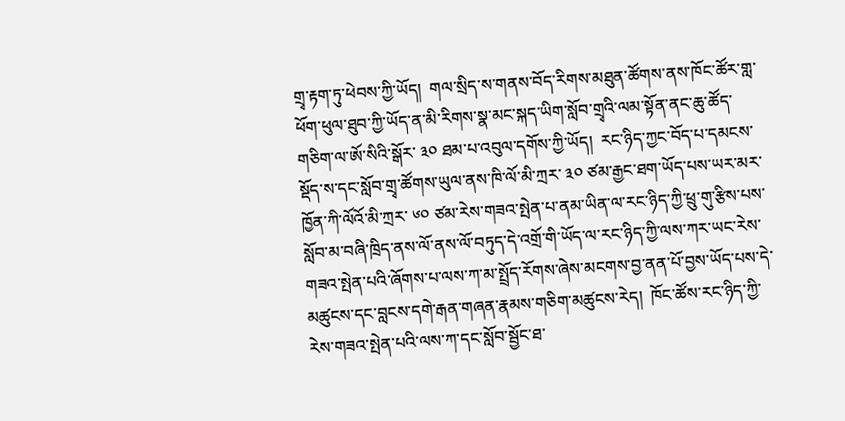གྲྭ་རྟག་ཏུ་ཕེབས་ཀྱི་ཡོད།  གལ་སྲིད་ས་གནས་བོད་རིགས་མཐུན་ཚོགས་ནས་ཁོང་ཚོར་གླ་ཕོག་ཕུལ་ཐུབ་ཀྱི་ཡོད་ན་མི་རིགས་སྣ་མང་སྐད་ཡིག་སློབ་གྲྭའི་ལམ་སྟོན་ནང་ཆུ་ཚོད་གཅིག་ལ་ཨོ་སིའི་སྒོར་ ༣༠ ཐམ་པ་འབུལ་དགོས་ཀྱི་ཡོད།  རང་ཉིད་ཀྱང་བོད་པ་དམངས་སྡོད་ས་དང་སློབ་གྲྭ་ཚོགས་ཡུལ་ནས་ཁི་ལོ་མི་ཀྲར་ ༣༠ ཙམ་རྒྱང་ཐག་ཡོད་པས་ཡར་མར་ཁྱོན་ཀི་ལོའོ་མི་ཀྲར་ ༦༠ ཙམ་རེས་གཟའ་སྤེན་པ་ནམ་ཡིན་ལ་རང་ཉིད་ཀྱི་ཕྲུ་གུ་རྩིས་པས་སློབ་མ་བཞི་ཁྲིད་ནས་ལོ་ནས་ལོ་བཏུད་དེ་འགྲོ་གི་ཡོད་ལ་རང་ཉིད་ཀྱི་ལས་ཀར་ཡང་རེས་གཟའ་སྤེན་པའི་ཞོགས་པ་ལས་ཀ་མ་སྤྲོད་རོགས་ཞེས་མངགས་བྱ་ནན་པོ་བྱས་ཡོད་པས་དེ་མཚུངས་དང་བླངས་དགེ་རྒན་གཞན་རྣམས་གཅིག་མཚུངས་རེད།  ཁོང་ཚོས་རང་ཉིད་ཀྱི་རེས་གཟའ་སྤེན་པའི་ལས་ཀ་དང་སློབ་སྦྱོང་ཐ་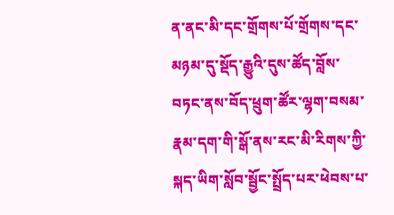ན་ནང་མི་དང་གྲོགས་པོ་གྲོགས་དང་མཉམ་དུ་སྡོད་རྒྱུའི་དུས་ཚོད་བློས་བཏང་ནས་བོད་ཕྲུག་ཚོར་ལྷག་བསམ་རྣམ་དག་གི་སྒོ་ནས་རང་མི་རིགས་ཀྱི་སྐད་ཡིག་སློབ་སྦྱོང་སྤྲོད་པར་ཕེབས་པ་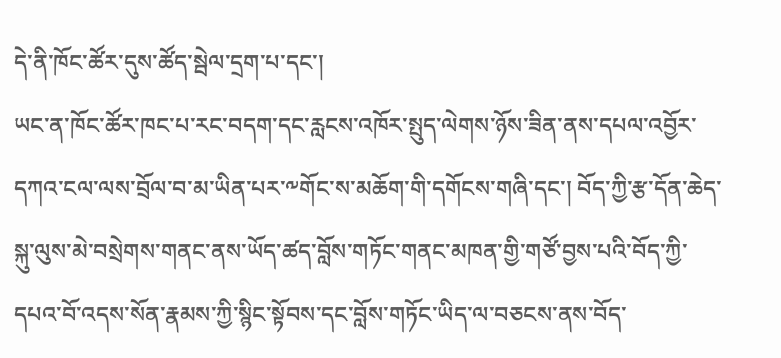དེ་ནི་ཁོང་ཚོར་དུས་ཚོད་སྦེལ་དྲག་པ་དང་།
ཡང་ན་ཁོང་ཚོར་ཁང་པ་རང་བདག་དང་རླངས་འཁོར་སྤུད་ལེགས་ཉོས་ཟིན་ནས་དཔལ་འབྱོར་དཀའ་ངལ་ལས་བྲོལ་བ་མ་ཡིན་པར་༸གོང་ས་མཆོག་གི་དགོངས་གཞི་དང་། བོད་ཀྱི་རྩ་དོན་ཆེད་སྐུ་ལུས་མེ་བསྲེགས་གནང་ནས་ཡོད་ཚད་བློས་གཏོང་གནང་མཁན་གྱི་གཙོ་བྱས་པའི་བོད་ཀྱི་དཔའ་བོ་འདས་སོན་རྣམས་ཀྱི་སྙིང་སྟོབས་དང་བློས་གཏོང་ཡིད་ལ་བཅངས་ནས་བོད་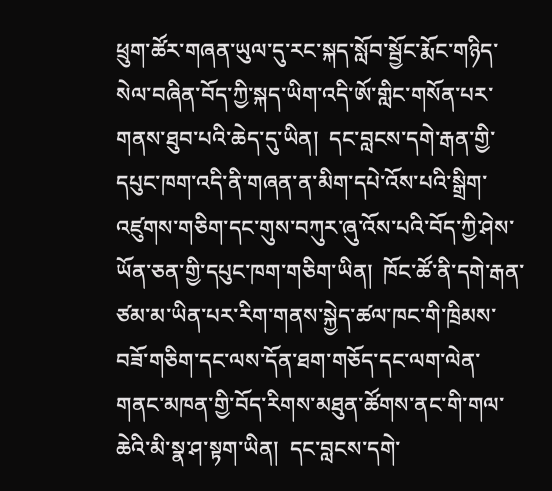ཕྲུག་ཚོར་གཞན་ཡུལ་དུ་རང་སྐད་སློབ་སྦྱོང་རྨོང་གཉིད་སེལ་བཞིན་བོད་ཀྱི་སྐད་ཡིག་འདི་ཨོ་གླིང་གསོན་པར་གནས་ཐུབ་པའི་ཆེད་དུ་ཡིན།  དང་བླངས་དགེ་རྒན་གྱི་དཔུང་ཁག་འདི་ནི་གཞན་ན་མིག་དཔེ་འོས་པའི་སྒྲིག་འཛུགས་གཅིག་དང་གུས་བཀུར་ཞུ་འོས་པའི་བོད་ཀྱི་ཤེས་ཡོན་ཅན་གྱི་དཔུང་ཁག་གཅིག་ཡིན།  ཁོང་ཚོ་ནི་དགེ་རྒན་ཙམ་མ་ཡིན་པར་རིག་གནས་སྐྱེད་ཚལ་ཁང་གི་ཁྲིམས་བཟོ་གཅིག་དང་ལས་དོན་ཐག་གཅོད་དང་ལག་ལེན་གནང་མཁན་གྱི་བོད་རིགས་མཐུན་ཚོགས་ནང་གི་གལ་ཆེའི་མི་སྣ་ཤ་སྟག་ཡིན།  དང་བླངས་དགེ་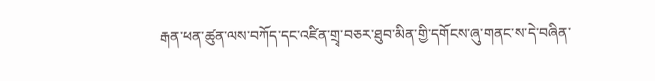རྒན་ཕན་ཚུན་ལས་བཀོད་དང་འཛིན་གྲྭ་བཅར་ཐུབ་མིན་གྱི་དགོངས་ཞུ་གནང་ས་དེ་བཞིན་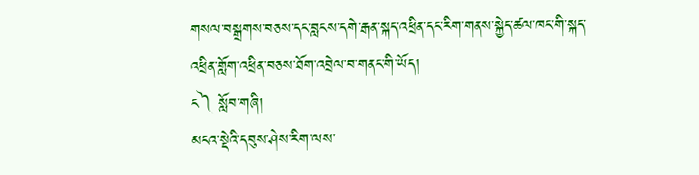གསལ་བསྒྲགས་བཅས་དང་བླངས་དགེ་རྒན་སྐད་འཕྲིན་དང་རིག་གནས་སྐྱེད་ཚལ་ཁང་གི་སྐད་འཕྲིན་གློག་འཕྲིན་བཅས་ཐོག་འབྲེལ་བ་གནང་གི་ཡོད།
ང༽ སློབ་གཞི།
མངའ་སྡེའི་དབུས་ཤེས་རིག་ལས་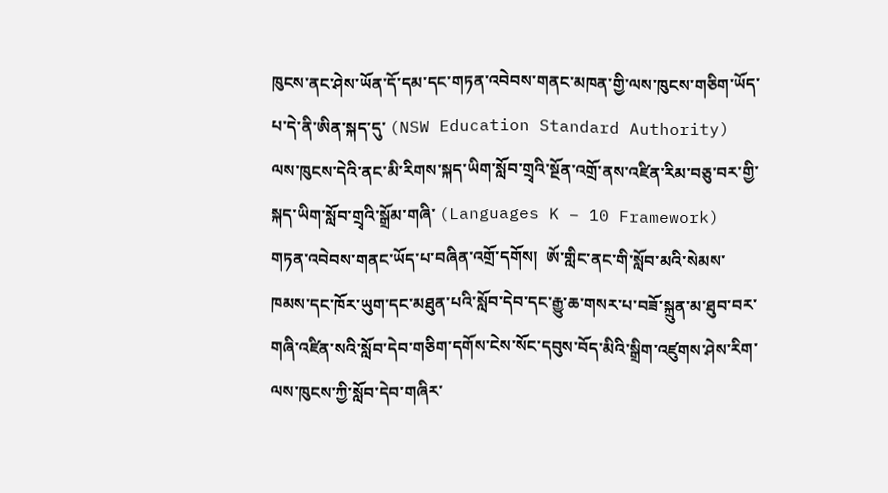ཁུངས་ནང་ཤེས་ཡོན་དོ་དམ་དང་གཏན་འབེབས་གནང་མཁན་གྱི་ལས་ཁུངས་གཅིག་ཡོད་པ་དེ་ནི་ཨིན་སྐད་དུ་ (NSW Education Standard Authority) ལས་ཁུངས་དེའི་ནང་མི་རིགས་སྐད་ཡིག་སློབ་གྲྭའི་སྔོན་འགྲོ་ནས་འཛིན་རིམ་བཅུ་བར་གྱི་སྐད་ཡིག་སློབ་གྲྭའི་སྒྲོམ་གཞི་ (Languages K – 10 Framework) གཏན་འབེབས་གནང་ཡོད་པ་བཞིན་འགྲོ་དགོས།  ཨོ་གླིང་ནང་གི་སློབ་མའི་སེམས་ཁམས་དང་ཁོར་ཡུག་དང་མཐུན་པའི་སློབ་དེབ་དང་རྒྱུ་ཆ་གསར་པ་བཟོ་སྐྲུན་མ་ཐུབ་བར་གཞི་འཛིན་སའི་སློབ་དེབ་གཅིག་དགོས་ངེས་སོང་དབུས་བོད་མིའི་སྒྲིག་འཛུགས་ཤེས་རིག་ལས་ཁུངས་ཀྱི་སློབ་དེབ་གཞིར་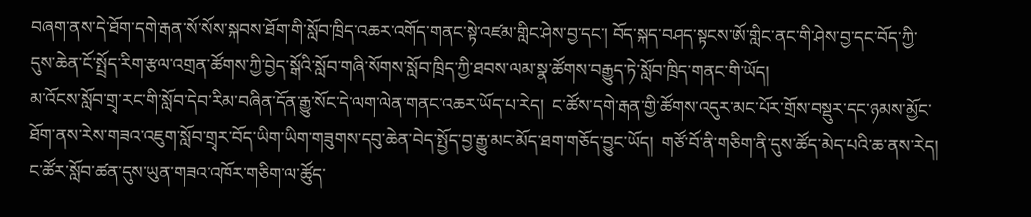བཞག་ནས་དེ་ཐོག་དགེ་རྒན་སོ་སོས་སྐབས་ཐོག་གི་སློབ་ཁྲིད་འཆར་འགོད་གནང་སྟེ་འཛམ་གླིང་ཤེས་བྱ་དང་། བོད་སྐད་བཤད་སྟངས་ཨོ་གླིང་ནང་གི་ཤེས་བྱ་དང་བོད་ཀྱི་དུས་ཆེན་ངོ་སྤྲོད་རིག་རྩལ་འགྲན་ཚོགས་ཀྱི་བྱེད་སྒོའི་སློབ་གཞི་སོགས་སློབ་ཁྲིད་ཀྱི་ཐབས་ལམ་སྣ་ཚོགས་བརྒྱུད་ཏེ་སློབ་ཁྲིད་གནང་གི་ཡོད།
མ་འོངས་སློབ་གྲྭ་རང་གི་སློབ་དེབ་རིམ་བཞིན་དོན་རྒྱུ་སོང་དེ་ལག་ལེན་གནང་འཆར་ཡོད་པ་རེད།  ང་ཚོས་དགེ་རྒན་གྱི་ཚོགས་འདུར་མང་པོར་གྲོས་བསྡུར་དང་ཉམས་མྱོང་ཐོག་ནས་རེས་གཟའ་འཇུག་སློབ་གྲྭར་བོད་ཡིག་ཡིག་གཟུགས་དབུ་ཆེན་བེད་སྤྱོད་བྱ་རྒྱུ་མང་མོད་ཐག་གཅོད་བྱུང་ཡོད།  གཙོ་བོ་ནི་གཅིག་ནི་དུས་ཚོད་མེད་པའི་ཆ་ནས་རེད། ང་ཚོར་སློབ་ཚན་དུས་ཡུན་གཟའ་འཁོར་གཅིག་ལ་ཚོུད་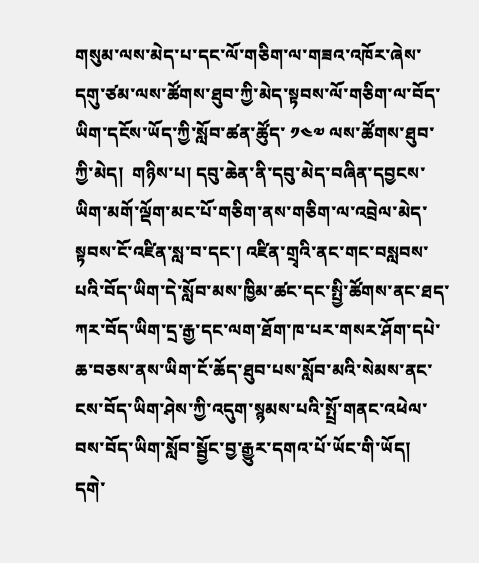གསུམ་ལས་མེད་པ་དང་ལོ་གཅིག་ལ་གཟའ་འཁོར་ཞེས་དགུ་ཙམ་ལས་ཚོགས་ཐུབ་ཀྱི་མེད་སྟབས་ལོ་གཅིག་ལ་བོད་ཡིག་དངོས་ཡོད་ཀྱི་སློབ་ཚན་ཚོུད་ ༡༤༧ ལས་ཚོགས་ཐུབ་ཀྱི་མེད།  གཉིས་པ། དབུ་ཆེན་ནི་དབུ་མེད་བཞིན་དབྱངས་ཡིག་མགོ་ལྡོག་མང་པོ་གཅིག་ནས་གཅིག་ལ་འབྲེལ་མེད་སྟབས་ངོ་འཛིན་སླ་བ་དང་། འཛིན་གྲྭའི་ནང་གང་བསླབས་པའི་བོད་ཡིག་དེ་སློབ་མས་ཁྱིམ་ཚང་དང་སྤྱི་ཚོགས་ནང་ཐད་ཀར་བོད་ཡིག་དྲ་རྒྱ་དང་ལག་ཐོག་ཁ་པར་གསར་ཤོག་དཔེ་ཆ་བཅས་ནས་ཡིག་ངོ་ཆོད་ཐུབ་པས་སློབ་མའི་སེམས་ནང་ངས་བོད་ཡིག་ཤེས་ཀྱི་འདུག་སྙམས་པའི་སྤྲོ་གནང་འཕེལ་བས་བོད་ཡིག་སློབ་སྦྱོང་བྱ་རྒྱུར་དགའ་པོ་ཡོང་གི་ཡོད།
དགེ་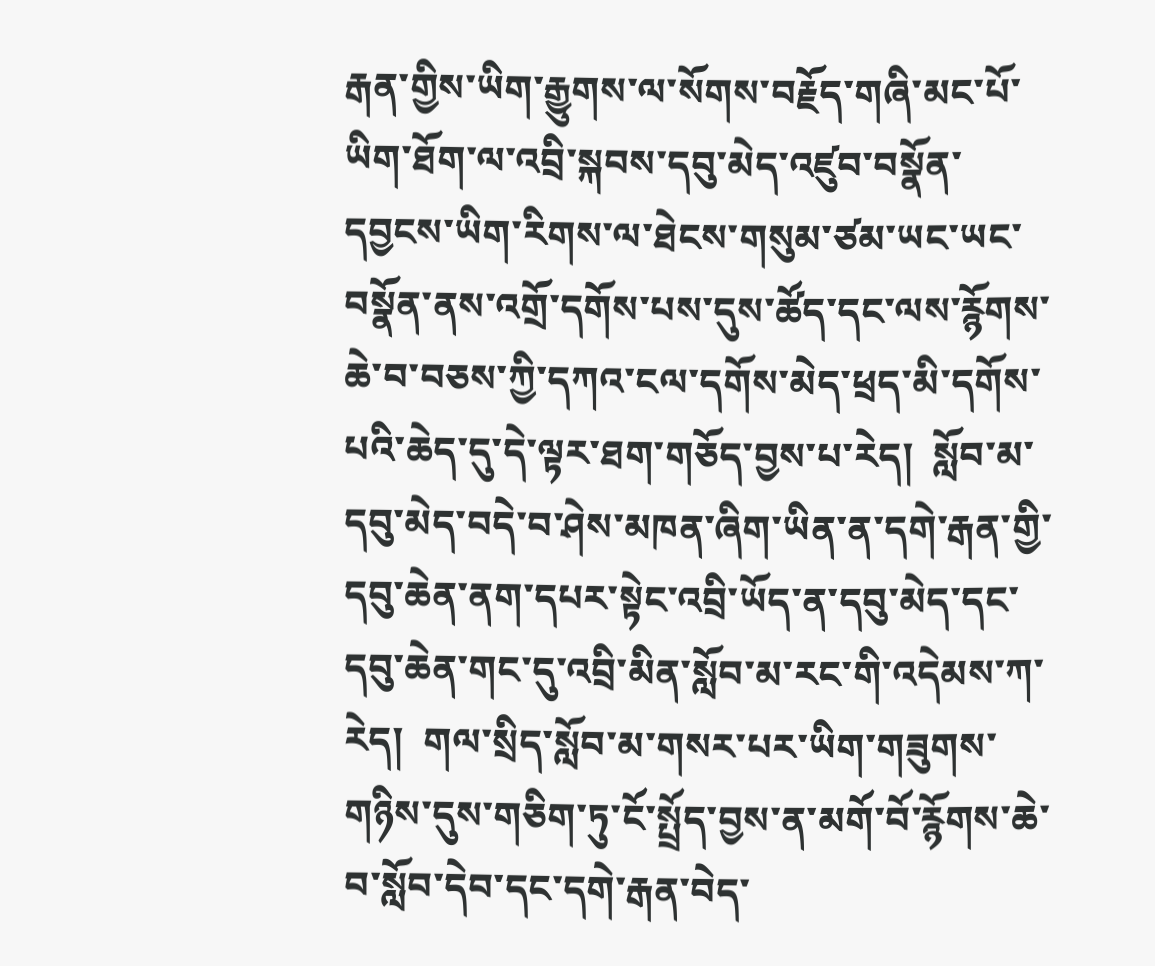རྒན་གྱིས་ཡིག་རྒྱུགས་ལ་སོགས་བརྗོད་གཞི་མང་པོ་ཡིག་ཐོག་ལ་འབྲི་སྐབས་དབུ་མེད་འཛུབ་བསྣོན་དབྱངས་ཡིག་རིགས་ལ་ཐེངས་གསུམ་ཙམ་ཡང་ཡང་བསྣོན་ནས་འགྲོ་དགོས་པས་དུས་ཚོད་དང་ལས་རྙོགས་ཆེ་བ་བཅས་ཀྱི་དཀའ་ངལ་དགོས་མེད་ཕྲད་མི་དགོས་པའི་ཆེད་དུ་དེ་ལྟར་ཐག་གཅོད་བྱས་པ་རེད།  སློབ་མ་དབུ་མེད་བདེ་བ་ཤེས་མཁན་ཞིག་ཡིན་ན་དགེ་རྒན་གྱི་དབུ་ཆེན་ནག་དཔར་སྟེང་འབྲི་ཡོད་ན་དབུ་མེད་དང་དབུ་ཆེན་གང་དུ་འབྲི་མིན་སློབ་མ་རང་གི་འདེམས་ཀ་རེད།  གལ་སྲིད་སློབ་མ་གསར་པར་ཡིག་གཟུགས་གཉིས་དུས་གཅིག་ཏུ་ངོ་སྤྲོད་བྱས་ན་མགོ་བོ་རྙོགས་ཆེ་བ་སློབ་དེབ་དང་དགེ་རྒན་བེད་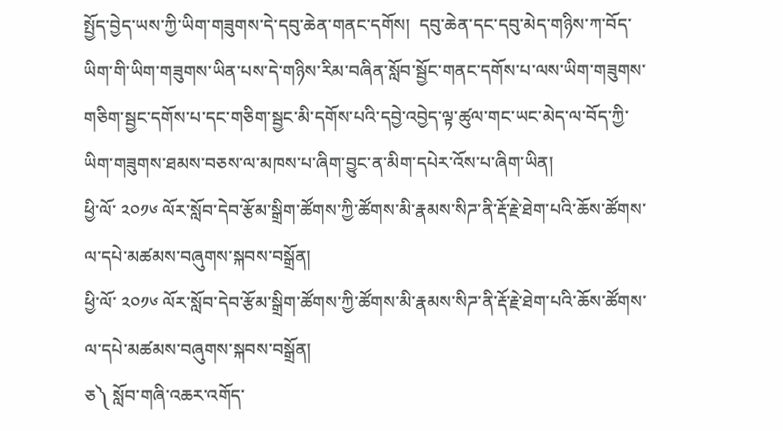སྤྱོད་བྱེད་ཡས་ཀྱི་ཡིག་གཟུགས་དེ་དབུ་ཆེན་གནང་དགོས།  དབུ་ཆེན་དང་དབུ་མེད་གཉིས་ཀ་བོད་ཡིག་གི་ཡིག་གཟུགས་ཡིན་པས་དེ་གཉིས་རིམ་བཞིན་སློབ་སྦྱོང་གནང་དགོས་པ་ལས་ཡིག་གཟུགས་གཅིག་སྦྱང་དགོས་པ་དང་གཅིག་སྦྱང་མི་དགོས་པའི་དབྱེ་འབྱེད་ལྟ་ཚུལ་གང་ཡང་མེད་ལ་བོད་ཀྱི་ཡིག་གཟུགས་ཐམས་བཅས་ལ་མཁས་པ་ཞིག་བྱུང་ན་མིག་དཔེར་འོས་པ་ཞིག་ཡིན།
ཕྱི་ལོ་ ༢༠༡༦ ལོར་སློབ་དེབ་རྩོམ་སྒྲིག་ཚོགས་ཀྱི་ཚོགས་མི་རྣམས་སིཌ་ནི་རྡོ་རྗེ་ཐེག་པའི་ཆོས་ཚོགས་ལ་དཔེ་མཚམས་བཞུགས་སྐབས་བསྒྲོན།
ཕྱི་ལོ་ ༢༠༡༦ ལོར་སློབ་དེབ་རྩོམ་སྒྲིག་ཚོགས་ཀྱི་ཚོགས་མི་རྣམས་སིཌ་ནི་རྡོ་རྗེ་ཐེག་པའི་ཆོས་ཚོགས་ལ་དཔེ་མཚམས་བཞུགས་སྐབས་བསྒྲོན།
ཅ༽ སློབ་གཞི་འཆར་འགོད་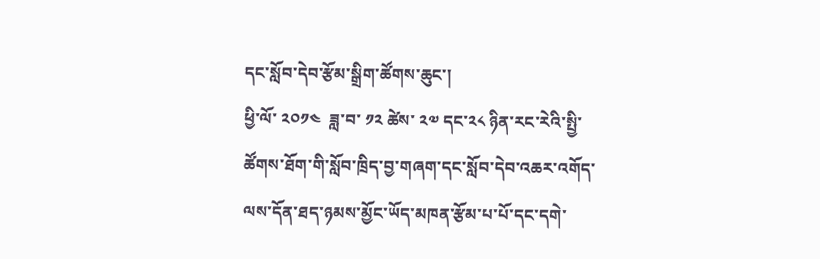དང་སློབ་དེབ་རྩོམ་སྒྲིག་ཚོགས་ཆུང་།
ཕྱི་ལོ་ ༢༠༡༤  ཟླ་བ་ ༡༢ ཚེས་ ༢༧ དང་༢༨ ཉིན་རང་རེའི་སྤྱི་ཚོགས་ཐོག་གི་སློབ་ཁྲིད་བྱ་གཞག་དང་སློབ་དེབ་འཆར་འགོད་ལས་དོན་ཐད་ཉམས་མྱོང་ཡོད་མཁན་རྩོམ་པ་པོ་དང་དགེ་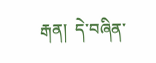རྒན།  དེ་བཞིན་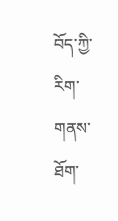བོད་ཀྱི་རིག་གནས་ཐོག་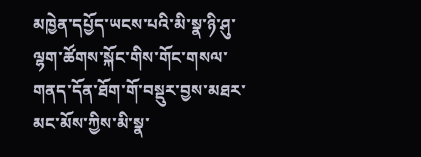མཁྱེན་དཔྱོད་ཡངས་པའི་མི་སྣ་ཉི་ཤུ་ལྷག་ཚོགས་སྐོང་གིས་གོང་གསལ་གནད་དོན་ཐོག་གོ་བསྡུར་བྱས་མཐར་མང་མོས་ཀྱིས་མི་སྣ་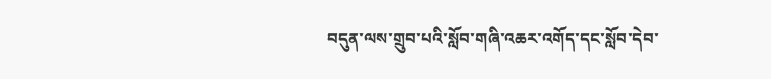བདུན་ལས་གྲུབ་པའི་སློབ་གཞི་འཆར་འགོད་དང་སློབ་དེབ་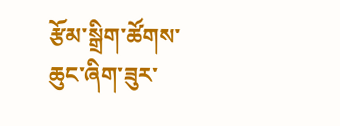རྩོམ་སྒྲིག་ཚོགས་ཆུང་ཞིག་ཟུར་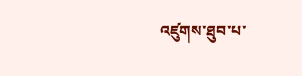འཛུགས་ཐུབ་པ་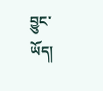བྱུང་ཡོད།